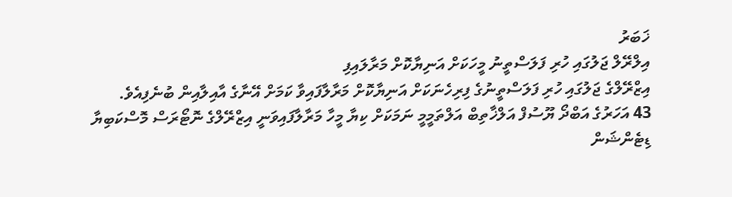ޚަބަރު
އިލްރޭލް ޖަލުގައި ހުރި ފަލަސްތީނު މީހަކަށް އަނިޔާކޮށް މަރާލައިފި
އިޒްރޭލްގެ ޖަލުގައި ހުރި ފަލަސްތީނުގެ ފިރިހެނަކަށް އަނިޔާކޮށް މަރާލާފައިވާ ކަމަށް އޭނާގެ އާއިލާއިން ބުނެފިއެވެ.
43 އަހަރުގެ އަބްދޯ ޔޫސުފް އަލްޚާތިބް އަލްތަމީމީ ނަމަކަށް ކިޔާ މީހާ މަރާލާފައިވަނީ އިޒްރޭލްގެ ނޮޓޯރަސް މޮސްކަބިޔާ ޑިޓެންޝަން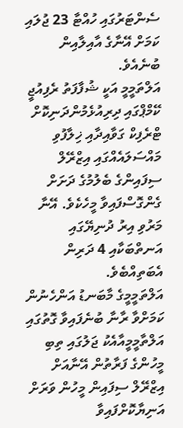ސެންޓަރުގައި ހުއްޓާ 23 ޖުލައި ކަމަށް އޭނާގެ އާއިލާއިން ބުނެއެވެ.
އަލްތަމީމީ އަކީ ޝުފާފަތު ރެފިއުޖީ ކޭމްޕްގައި ދިރިއުޅެމުންދަނިކޮށް ޓްރެފިކް ގަވާއިދާއި ޚިލާފުވި މައްސަލައެއްގައި އިޒްރޭލް ސިފައިންގެ ބެލުމުގެ ދަށަށް ގެންގޮސްފައިވާ މީހެކެވެ. އޭނާ މަރުވި އިރު ދުނިޔޭގައި އަނތްބަކާއި 4 ދަރިން އެބަތިއްބެވެ.
އަލްތަމީމީގެ މާބަނޑު އަންހެނުން ކަމަށްވާ ރާނާ ބުނެފައިވާ ގޮތުގައި އަލްތާމީމީއާއެކު ޖަލުގައި ތިބި މީހުންގެ ފަރާތުން އޭނާއަށް އިޒްރޭލް ސިފައިން މީހުން ވަރަށް އަނިޔާކޮށްފައިވާ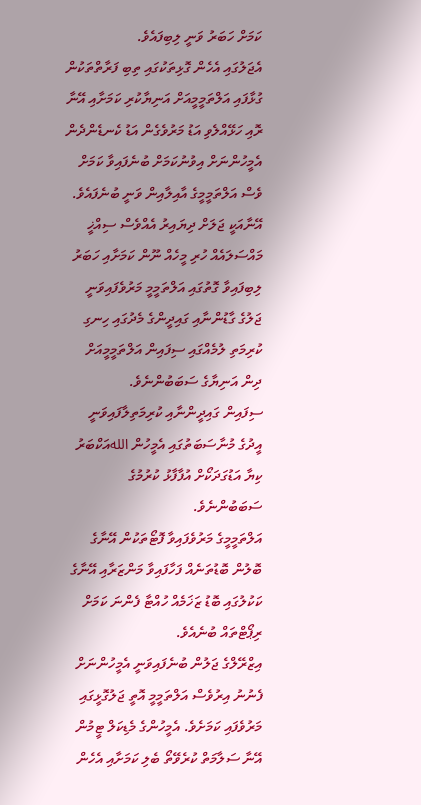ކަމަށް ހަބަރު ވަނީ ލިބިފައެވެ.
އެޖަލުގައި އެހެން ގޮޅިތަކުގައި ތިބި ފަރާތްތަކުން ގުޅާފައި އަލްތަމީމީއަށް އަނިޔާކުރި ކަމަށާއި އޭނާ ރޮއި ހަޅޭއްލެވި އަޑު މަރުވެގެން އަޑު ކެނޑެންދެން އެމީހުންނަށް އިވުނުކަމަށް ބުނެފައިވާ ކަމަށް ވެސް އަލްތަމީމީގެ އާއިލާއިން ވަނީ ބުނެފައެވެ.
އޭނާއަކީ ޖަލަށް ދިޔައިރު އެއްވެސް ސިއްޚީ މައްސަލައެއް ހުރި މީހެއް ނޫން ކަމަށާއި ހަބަރު ލިބިފައިވާ ގޮތުގައި އަލްތަމީމީ މަރުވެފައިވަނީ ޖަލުގެ ގާޑުންނާއި ގައިދީންގެ މެދުގައި ހިނގި ކުރިމަތި ލުމެއްގައި ސިފައިން އަލްތަމީމީއަށް ދިން އަނިޔާގެ ސަބަބުންނެވެ.
ސިފައިން ގައިދީންނާއި ކުރިމަތިލާފައިވަނީ އީދުގެ މުނާސަބަތުގައި އެމީހުން اللهއަކްބަރު ކިޔާ އަޑުގަދަކޯށް އުފާފާޅު ކުރުމުގެ ސަބަބުންނެވެ.
އަލްތަމީމީގެ މަރުވެފައިވާ ފޮޓޯތަކުން އޭނާގެ ބޮލުން ބޮޑުތަނެއް ފަހާފައިވާ މަންޒަރާއި އޭނާގެ ކަކުލުގައި ބޮޑު ޒަޚަމެއް ހުއްޓާ ފެންނަ ކަމަށް ރިޕޯޓްތައް ބުނެއެވެ.
އިޒްރޭލްގެ ޖަލުން ބުނެފައިވަނީ އެމީހުންނަށް ފެނުނު އިރުވެސް އަލްތަމީމީ އޮތީ ޖަލުގޮޅީގައި މަރުވެފައި ކަމަށެވެ. އެމީހުންގެ މެޑިކަލް ޓީމުން އޭނާ ސަލާމަތް ކުރެވޭތޯ ބެލި ކަމަށާއި އެހެން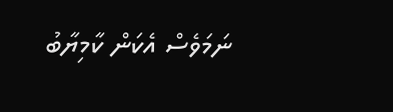ނަމަވެސް އެކަން ކާމިޔާބު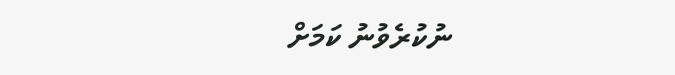ނުކުރެވުނު ކަމަށް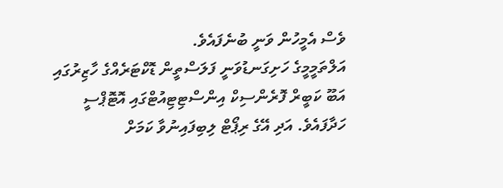ވެސް އެމީހުން ވަނީ ބުނެފައެވެ.
އަލްތަމީމީގެ ހަށިގަނޑުވަނީ ފަލަސްތީން ޑޮކްޓަރެއްގެ ހާޒިރުގައި އަބޫ ކަބީރް ފޮރެންސިކް އިންސްޓިޓިއުޓްގައި އޮޓޮޕްސީ ހަދާފައެވެ. އަދި އޭގެ ރިޕޯޓް ލިބިފައިނުވާ ކަމަށް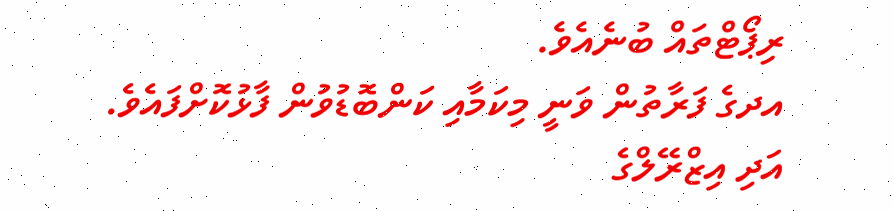ރިޕޯޓްތައް ބުނެއެވެ.
އދގެ ފަރާތުން ވަނީ މިކަމާއި ކަންބޮޑުވުން ފާޅުކޮށްފައެވެ. އަދި އިޒްރޭލްގެ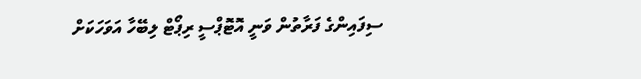ސިފައިންގެ ފަރާތުން ވަނީ އޮޓޮޕްސީ ރިޕޯޓް ލިބޭހާ އަވަހަކަށް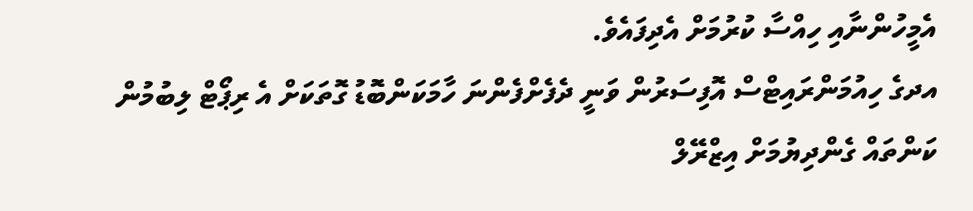އެމީހުންނާއި ހިއްސާ ކުރުމަށް އެދިފައެވެ.
އދގެ ހިއުމަންރައިޓްސް އޮފިސަރުން ވަނީ ދެފެށްފެންނަ ހާމަކަންބޮޑު ގޮތަކަށް އެ ރިޕޯޓް ލިބުމުން ކަންތައް ގެންދިޔުމަށް އިޒްރޭލް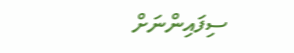ސިފައިންނަށް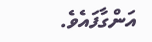އަންގާފައެވެ.